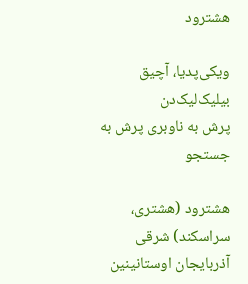هشترود

ویکی‌پدیا، آچیق بیلیک‌لیک‌دن
پرش به ناوبری پرش به جستجو

هشترود (هشتری، سراسکند) شرقی آذربایجان اوستانینین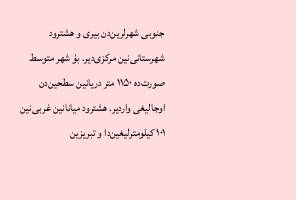جنوبی شهرلرین‌دن بیری و هشترود شهرستانی‌نین مرکزی‌دیر. بۇ شهر متوسط صورت‌ده ۱۱۵۰ متر دریانین سطحین‌دن اوجالیغی واردیر. هشترود میانانین غربی‌نین ۱۰۱ کیلومترلیغین‌دا و تبریزین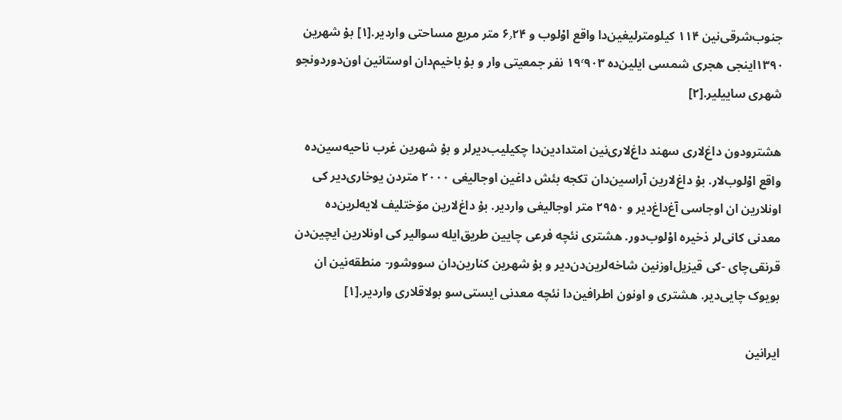جنوب‌شرقی‌نین ۱۱۴ کیلومترلیغین‌دا واقع اوْلوب و ۶٫۲۴ متر مربع مساحتی واردیر.[۱] بۇ شهرین ۱۳۹۰اینجی هجری شمسی ایلین‌ده ۱۹٬۹۰۳ نفر جمعیتی وار و بۇ باخیم‌دان اوستانین اون‌دوردونجو شهری ساییلیر.[۲]

هشترودون داغ‌لاری سهند داغ‌لاری‌نین امتدادین‌دا چکیلیب‌دیرلر و بۇ شهرین غرب ناحیه‌سین‌ده واقع اوْلوب‌لار. بۇ داغ‌لارین آراسین‌دان تکجه بئش داغین اوجالیغی ۲۰۰۰ متردن یوخاری‌دیر کی اونلارین ان اوجاسی آغ‌داغ‌دیر و ۲۹۵۰ متر اوجالیغی واردیر. بۇ داغ‌لارین مۆختلیف لایه‌لرین‌ده معدنی کانی‌لر ذخیره اوْلوب‌دور. هشتری نئچه فرعی چایین طریق‌ایله سوالیر کی اونلارین ایچین‌دن قرنقی‌چای -کی قیزیل‌اوزنین شاخه‌لرین‌دن‌دیر و بۇ شهرین کنارین‌دان سووشور- منطقه‌نین ان بویوک چایی‌دیر. هشتری و اونون اطرافین‌دا نئچه معدنی ایستی‌سو بولاقلاری واردیر.[۱]

ایرانین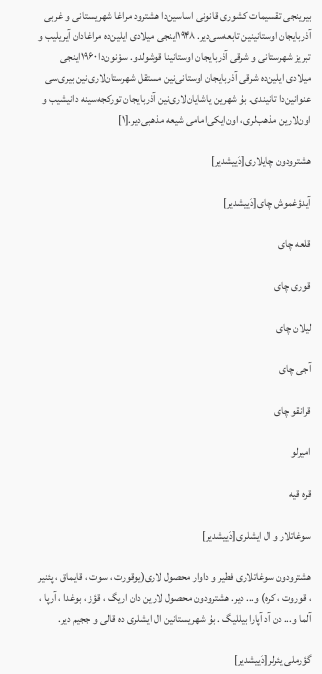بیرینجی تقسیمات کشوری قانونی اساسین‌دا هشترود مراغا شهریستانی و غربی آذربایجان اوستانینین تابعه‌سی‌دیر. ۱۹۴۸اینجی میلادی ایلین‌ده مراغادان آیریلیب و تبریز شهرستانی و شرقی آذربایجان اوستانینا قوشولدو. سوْنون‌دا ۱۹۶۰اینجی میلادی ایلین‌ده شرقی آذربایجان اوستانی‌نین مستقل شهرستان‌لاری‌نین بیری‌سی عنوانین‌دا تانیندی. بۇ شهرین یاشایان‌لاری‌نین آذربایجان تورکجه‌سینه دانیشیب و اون‌لارین مذهب‌لری، اون‌ایکی‌امامی شیعه مذهبی‌دیر.[۱]

هشترودون چایلاری[دَییشدیر]

آیدؤغموش چای[دَییشدیر]

قلعه چای

قوری چای

لیلان چای

آجی چای

قرانقو چای

امیرلو

قره قیه

سوغاتلار و ال ایشلری[دَییشدیر]

هشترودون سوغاتلاری فطیر و داوار محصول لاری(یوقورت ، سوت ، قایماق ، پئنیر ، قوروت ، کره) و... دیر. هشترودون محصول لارین دان اریگ ، قؤز ، بوغدا ، آرپا ، آلما و... دن آد آپارا بیللیگ . بۇ شهریستانین ال ایشلری ده قالی و ججیم دیر.

گؤرملی یئرلر[دَییشدیر]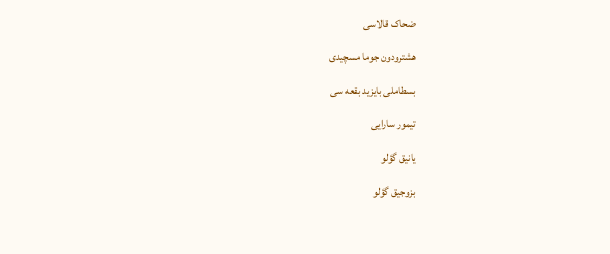ضحاک قالاسی

هشترودون جوما مسچیدی

بسطاملی بایزید بقعه سی

تیمور سارایی

یانیق گؤلو

بزوجیق گؤلو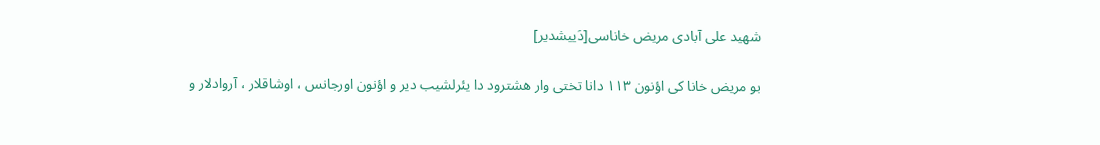شهید علی آبادی مریض خاناسی[دَییشدیر]

بو مریض خانا کی اؤنون ۱۱۳ دانا تختی وار هشترود دا یئرلشیب دیر و اؤنون اورجانس ، اوشاقلار ، آروادلار و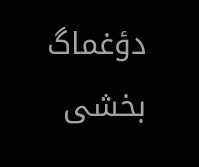دؤغماگ بخشی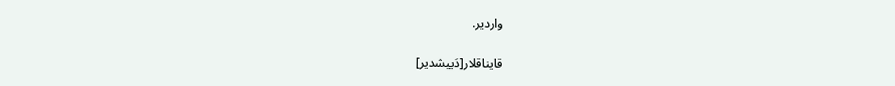واردیر.

قایناقلار[دَییشدیر]